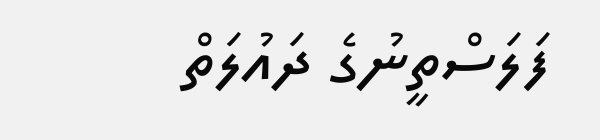ފަލަސްތީނުގެ ދައުލަތް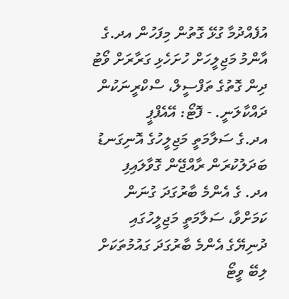އުފެއްދުމާ ގުޅޭ ގޮތުން މިފަހުން އދ.ގެ އާންމު މަޖިލީހަށް ހުށަހެޅި ގަރާރަށް ވޯޓު ދިން ގޮތުގެ ތަފްސީލް، ސްކްރީނަކުން ދައްކާލަނީ. - ފޮޓޯ: އޭއެފްޕީ
އދ.ގެ ސަލާމަތީ މަޖިލީހުގެ އޮނިގަނޑު ބަދަލުކުރަން ރާއްޖޭން ގޮވާލައިފި
އދ. ގެ އެންމެ ބާރުގަދަ ގުނަން ކަމަށްވާ، ސަލާމަތީ މަޖިލީހުގައި ދުނިޔޭގެ އެންމެ ބާރުގަދަ ގައުމުތަކަށް ލިބޭ ވީޓޯ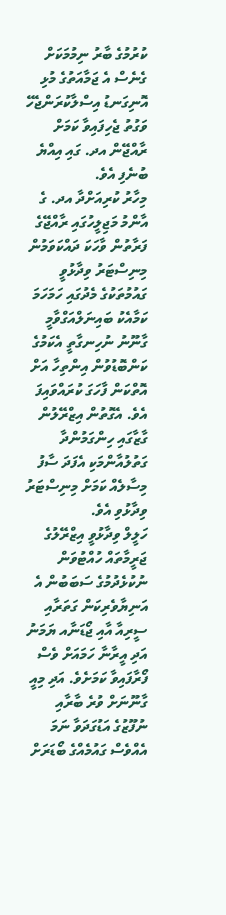ކުރުމުގެ ބާރު ނިމުމަކަށް ގެނެސް އެ ޖަމާއަތުގެ މުޅި އޮނިގަނޑު އިސްލާކުރަންޖެހޭ ވަގުތު ޖެހިފައިވާ ކަމަށް ރާއްޖޭން އދ. ގައި އިއްޔެ ބުނެފި އެވެ.
މިހާރު ކުރިއަށްދާ އދ. ގެ އާންމު މަޖިލީހުގައި ރާއްޖޭގެ ފަރާތުން ވާހަކަ ދައްކަވަމުން މިނިސްޓަރު ވިދާޅުވީ ގައުމުތަކުގެ މެދުގައި ހަމަހަމަ ކަމާއެކު ބައިނަލްއަގްވާމީ ގާނޫނު ނުހިނގާތީ އެކަމުގެ ކަންބޮޑުވުން އިންތިހާ އަށް އޮތްކަން ފާހަގަ ކުރައްވައިފަ އެވެ. އެގޮތުން އިޒްރޭލުން ގާޒާގައި ހިންގަމުންދާ ގަތުލުއާންމަކި އެފަދަ ސާފު މިސާލެއް ކަމަށް މިނިސްޓަރު ވިދާޅުވި އެވެ.
ހަލީލް ވިދާޅުވީ އިޒްރޭލުގެ ޖަރީމާތައް ހުއްޓުވަން ނުކުޅެދުމުގެ ސަބަބުން އެ އަނިޔާވެރިކަން ގަތަރާއި ސީރިއާ އާއި ޖޯޑަނާއ ޔަމަނު އަދި އީރާނާ ހަމައަށް ވެސް ފޯރާފައިވާ ކަމަށެވެ. އަދި މިއީ ގާނޫނަށް ވުރެ ބާރާއި ނުފޫޒުގެ އަޑުގަދަވާ ނަމަ އެއްވެސް ގައުމެއްގެ ބޯޑަރަށް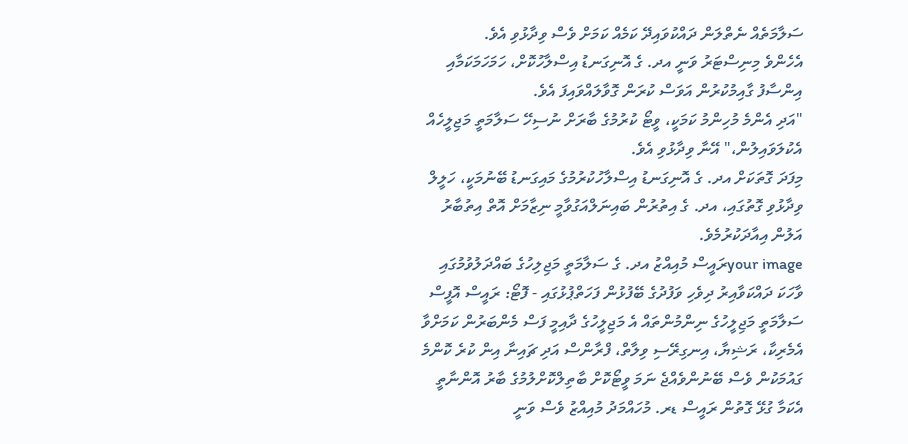ސަލާމަތެއް ނެތްލަން ދައްކުވައިދޭ ކަމެއް ކަމަށް ވެސް ވިދާޅުވި އެވެ.
އެހެންވެ މިނިސްޓަރު ވަނީ އދ. ގެ އޮނިގަނޑު އިސްލާހުކޮށް، ހަމަހަމަކަމާއި އިންސާފު ގާއިމުކުރުން އަވަސް ކުރަން ގޮވާލައްވައިފަ އެވެ.
"އަދި އެންމެ މުހިންމު ކަމަކީ، ވީޓޯ ކުރުމުގެ ބާރަށް ނުސިހޭ ސަލާމަތީ މަޖިލީހެއް އެކުލަވައިލުން،" އޭނާ ވިދާޅުވި އެވެ.
މިފަދަ ގޮތަކަށް އދ. ގެ އޮނިގަނޑު އިސްލާހުކުރުމުގެ މައިގަނޑު ބޭނުމަކީ، ހަލީލް ވިދާޅުވި ގޮތުގައި، އދ. ގެ އިތުރުން ބައިނަލްއަގުވާމީ ނިޒާމަށް އޮތް އިތުބާރު އަލުން އިއާދަކުރުމެވެ.
your imageރައީސް މުއިއްޒު އދ. ގެ ސަލާމަތީ މަޖިލިހުގެ ބައްދަލުވުމުގައި ވާހަކަ ދައްކަވާއިރު ދިވެހި ވަފުދުގެ ބޭފުޅުން ފަހަތްޕުޅުގައި - ފޮޓޯ: ރައީސް އޮފީސް
ސަލާމަތީ މަޖިލީހުގެ ނިންމުންތައް އެ މަޖިލީހުގެ ދާއިމީ ފަސް މެންބަރުން ކަމަށްވާ އެމެރިކާ، ރަޝިޔާ، އިނގިރޭސި ވިލާތް، ފްރާންސް އަދި ޗައިނާ އިން ކުރެ ކޮންމެ ގައުމަކުން ވެސް ބޭނުންވެއްޖެ ނަމަ ވީޓޯކޮށް ބާތިލްކޮށްލުމުގެ ބާރު އޮންނާތީ އެކަމާ ގުޅޭ ގޮތުން ރައީސް ޑރ. މުހައްމަދު މުއިއްޒު ވެސް ވަނީ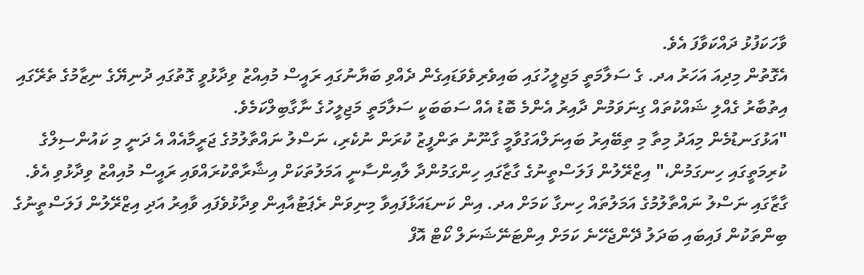ވާހަކަފުޅު ދައްކަވާފަ އެވެ.
އެގޮތުން މިދިއަ އަހަރު އދ. ގެ ސަލާމަތީ މަޖިލީހުގައި ބައިވެރިވެވަޑައިގެން ދެއްވި ބަޔާނުގައި ރައީސް މުއިއްޒު ވިދާޅުވީ ގޮތުގައި ދުނިޔޭގެ ނިޒާމުގެ ތެރޭގައި އިތުބާރު ގެއްލި ޝައްކުތައް ގިނަވަމުން ދާއިރު އެންމެ ބޮޑު އެއް ސަބަބަކީ ސަލާމަތީ މަޖިލީހުގެ ނާގާބިލްކަމެވެ.
"އަޅުގަނޑުމެން މިއަދު މިތާ މި ތިބޭއިރު ބައިނަލްއަގުވާމީ ގާނޫނު ތަންފީޒު ކުރަން ނުކެރި، ނަސްލު ނައްތާލުމުގެ ޖަރީމާއެއް އެ ދަނީ މި ކައުންސިލްގެ ކުރިމަތީގައި ހިނގަމުން،" އިޒްރޭލުން ފަލަސްތީނުގެ ގާޒާގައި ހިންގަމުންދާ ލާއިންސާނީ އަމަލުތަކަށް އިޝާރާތްކުރައްވައި ރައީސް މުއިއްޒު ވިދާޅުވި އެވެ.
ގާޒާގައި ނަސްލު ނައްތާލުމުގެ އަމަލުތައް ހިނގާ ކަމަށް އދ. އިން ކަނޑައަޅާފައިވާ މިނިވަން ރެޕަޓުއާއިން ވިދާޅުވެފައި ވާއިރު އަދި އިޒްރޭލުން ފަލަސްތީނުގެ ބިންތަކުން ފައިބައި ބަދަލު ދޭންޖެހޭނެ ކަމަށް އިންޓަނޭޝަނަލް ކޯޓް އޮފް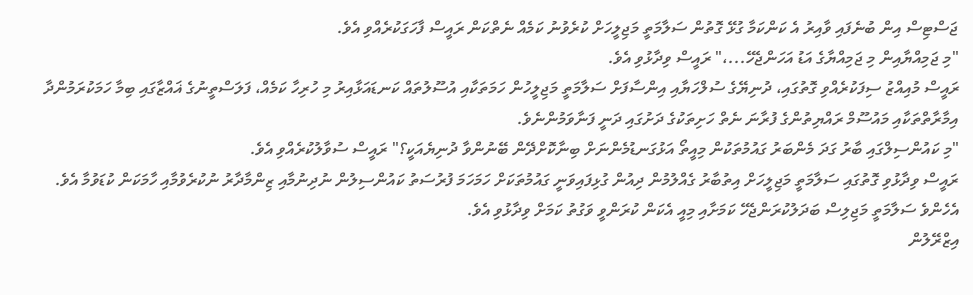ޖަސްޓިސް އިން ބުނެފައި ވާއިރު އެ ކަންކަމާ ގުޅޭ ގޮތުން ސަލާމަތީ މަޖިލީހަށް ކުރެވުނު ކަމެއް ނެތްކަން ރައީސް ފާހަގަކުރެއްވި އެވެ.
"މި ޖަމިއްޔާއިން މި ޖަމިއްޔާގެ އަޑު އަހަންޖެހޭ...،" ރައީސް ވިދާޅުވި އެވެ.
ރައީސް މުއިއްޒު ސިފަކުރެއްވި ގޮތުގައި، ދުނިޔޭގެ ސުލްހަޔާއި އިންސާފަށް ސަލާމަތީ މަޖިލީހުން ހަމަތަކާއި އުސޫލުތައް ކަނޑައަޅާއިރު މި ހުރިހާ ކަމެއް، ފަލަސްތީނުގެ ޣައްޒާގައި ބިމާ ހަމަކުރަމުންދާ އިމާރާތްތަކާއި މައުސޫމް ރައްޔިތުންގެ ފުރާނަ ނެތް ހަށިތަކުގެ ދަށުގައި ދަނީ ފަނާވަމުންނެވެ.
"މި ކައުންސިލްގައި ބާރު ގަދަ މެންބަރު ގައުމުތަކުން މިއީތޯ އަޅުގަނޑުމެންނަށް ބިނާކޮށްދޭން ބޭނުންވާ ދުނިޔެއަކީ؟" ރައީސް ސުވާލުކުރެއްވި އެވެ.
ރައީސް ވިދާޅުވި ގޮތުގައި ސަލާމަތީ މަޖިލީހަށް އިތުބާރު ގެއްލުމުން ދިއުން ގުޅިފައިވަނީ ގައުމުތަކަށް ހަމަހަމަ ފުރުސަތު ކައުންސިލުން ނުދިނުމާއި ޒިންމާދާރު ނުކުރެވުމާއި ހާމަކަން ކުޑަވުމާ އެވެ. އެހެންވެ ސަލާމަތީ މަޖިލިސް ބަދަލުކުރަންޖެހޭ ކަމަށާއި މިއީ އެކަން ކުރަންވީ ވަގުތު ކަމަށް ވިދާޅުވި އެވެ.
އިޒްރޭލުން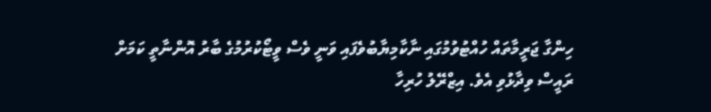ހިންގާ ޖަރީމާތައް ހުއްޓުވުމުގައި ނާކާމިޔާބުވެފައި ވަނީ ވެސް ވީޓޯކުރުމުގެ ބާރު އޮންނާތީ ކަމަށް ރައީސް ވިދާޅުވި އެވެ. އިޒްރޭލު ހުރިހާ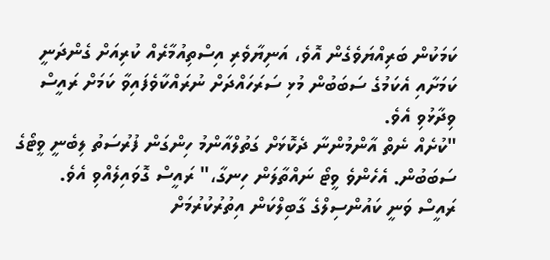ކަމަކުން ބަރިއްޔަވެގެން އޮވެ، އަނިޔާވެރި އިސްތިއުމާރެއް ކުރިއަށް ގެންދަނީ ކަމަށާއި އެކަމުގެ ސަބަބުން މުޅި ސަރަހައްދަށް ނުރައްކާވެފައިވާ ކަމަށް ރައީސް ވިދާޅުވި އެވެ.
"ކުށެއް ނެތް އާންމުންނާ ދެކޮޅަށް ގަތުލްއާންމު ހިންގަން ފުރުސަތު ލިބެނީ ވީޓޯގެ ސަބަބުން. އެހެންވެ ވީޓޯ ނައްތާލަން ހިނގާ،" ރައީސް ގޮވައިލެއްވި އެވެ.
ރައީސް ވަނީ ކައުންސިލްގެ ގާބިލްކަން އިތުރުކުރުމަށް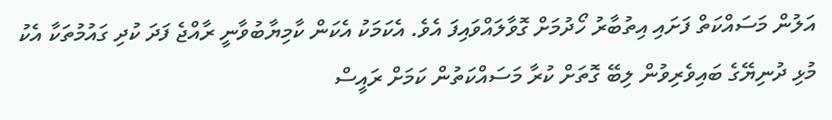އަލުން މަސައްކަތް ފަށައި އިތުބާރު ހޯދުމަށް ގޮވާލައްވައިފަ އެވެ. އެކަމަކު އެކަން ކާމިޔާބުވާނީ ރާއްޖެ ފަދަ ކުދި ގައުމުތަކާ އެކު މުޅި ދުނިޔޭގެ ބައިވެރިވުން ލިބޭ ގޮތަށް ކުރާ މަސައްކަތުން ކަމަށް ރައީސް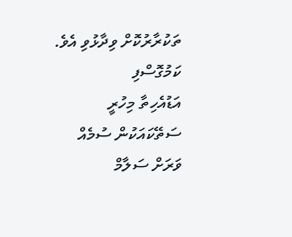ތަކުރާރުކޮށް ވިދާޅުވި އެވެ.
ކަމުގޮސްފި
އަޑުއެހިތާ މިހުރީ
ސަތޭކައަކުން ސުމެއް
ވަރަށް ސަލާމް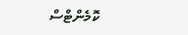ކޮމެންޓްސް